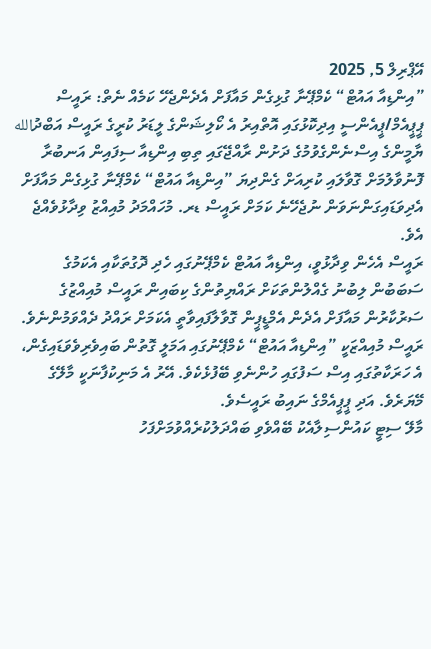އޭޕްރިލް 5, 2025
”އިންޑިއާ އައުޓް“ ކެމްޕޭނާ ގުޅިގެން މައާފަށް އެދެންޖެހޭ ކަމެއް ނެތް: ރައީސް
ޕީޕީއެމް/ޕީއެންސީ އިދިކޮޅުގައި އޮތްއިރު އެ ކޯލިޝަންގެ ލީޑަރު ކުރީގެ ރައީސް އަބްދުالله ޔާމީންގެ އިސްނެންގެވުމުގެ ދަށުން ރާއްޖޭގައި ތިބި އިންޑިއާ ސިފައިން އަނބުރާ ފޮނުވާލުމަށް ގޮވާލައި ކުރިއަށް ގެންދިޔަ ”އިންޑިއާ އައުޓް“ ކެމްޕޭނާ ގުޅިގެން މައާފަށް އެދިވަޑައިގަންނަވަން ނުޖެހޭނެ ކަމަށް ރައީސް ޑރ. މުހައްމަދު މުއިއްޒު ވިދާޅުވެއްޖެ އެވެ.
ރައީސް އެހެން ވިދާޅުވީ، އިންޑިއާ އައުޓް ކެމްޕޭނުގައި ހެދި ދޮގުތަކާއި އެކަމުގެ ސަބަބުން ލިބުނު ގެއްލުންތަކަށް ރައްޔިތުންގެ ކިބައިން ރައީސް މުއިއްޒުގެ ސަރުކާރުން މައާފަށް އެދެން އެމްޑީޕީން ގޮވާލާފައިވާތީ އެކަމަށް ރައްދު ދެއްވަމުންނެވެ.
ރައީސް މުއިއްޒަކީ ”އިންޑިއާ އައުޓް“ ކެމްޕޭނުގައި އަމަލީ ގޮތުން ބައިވެރިވެވަޑައިގެން، އެ ހަރަކާތުގައި އިސް ސަފުގައި ހުންނެވި ބޭފުޅެކެވެ. އޭރު އެ މަނިކުފާނަކީ މާލޭގެ މޭޔަރެވެ. އަދި ޕީޕީއެމްގެ ނައިބު ރައީސެވެ.
މާލޭ ސިޓީ ކައުންސިލާއެކު ބޭއްވެވި ބައްދަލުކުރެއްވުމަށްފަހު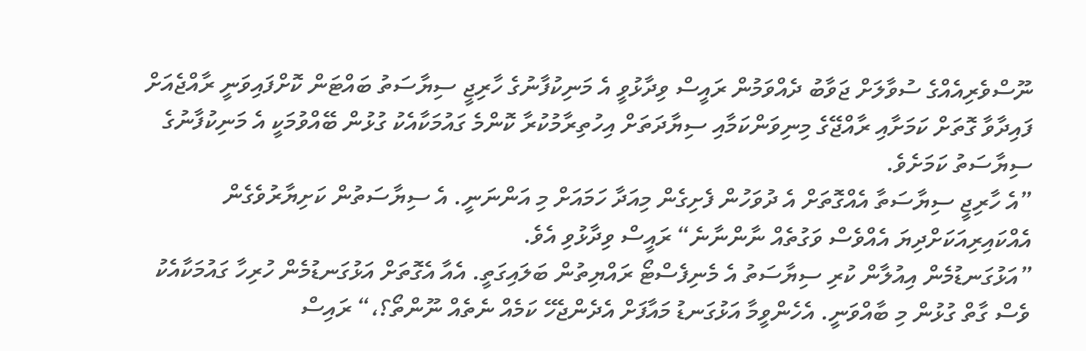ނޫސްވެރިއެއްގެ ސުވާލަށް ޖަވާބު ދެއްވަމުން ރައީސް ވިދާޅުވީ އެ މަނިކުފާނުގެ ހާރިޖީ ސިޔާސަތު ބައްޓަން ކޮށްފައިވަނީ ރާއްޖެއަށް ފައިދާވާ ގޮތަށް ކަމަށާއި ރާއްޖޭގެ މިނިވަންކަމާއި ސިޔާދަތަށް އިހުތިރާމުކުރާ ކޮންމެ ގައުމަކާއެކު ގުޅުން ބޭއްވުމަކީ އެ މަނިކުފާނުގެ ސިޔާސަތު ކަމަށެވެ.
”އެ ހާރިޖީ ސިޔާސަތާ އެއްގޮތަށް އެ ދުވަހުން ފެށިގެން މިއަދާ ހަމައަށް މި އަންނަނީ. އެ ސިޔާސަތުން ކަށިޔާރުވެގެން އެއްކައިރިއަކަށްދިޔަ އެއްވެސް ވަގުތެއް ނާންނާނެ“ ރައީސް ވިދާޅުވި އެވެ.
”އަޅުގަނޑުމެން އިއުލާން ކުރި ސިޔާސަތު އެ މެނިފެސްޓޯ ރައްޔިތުން ބަލައިގަތީ. އެއާ އެގޮތަށް އަޅުގަނޑުމެން ހުރިހާ ގައުމަކާއެކު ވެސް ގާތް ގުޅުން މި ބާއްވަނީ. އެހެންވީމާ އަޅުގަނޑު މައާފަށް އެދެންޖެހޭ ކަމެއް ނެތެއް ނޫންތޯ؟،“ ރައިސް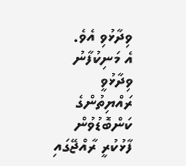ވިދާޅުވި އެވެ.
އެ މަނިކުފާނު ވިދާޅުވީ ރައްޔިތުންގެ ކަންބޮޑުވުން ފާޅުކުރީ ރާއްޖޭގައި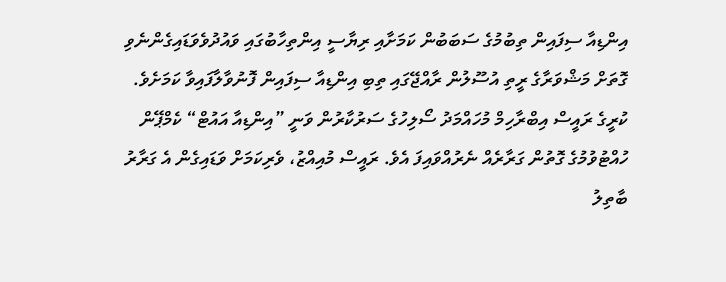އިންޑިއާ ސިފައިން ތިބުމުގެ ސަބަބުން ކަމަށާއި ރިޔާސީ އިންތިހާބުގައި ވައުދުވެވަޑައިގެންނެވި ގޮތަށް މަޝްވަރާގެ ރީތި އުސޫލުން ރާއްޖޭގައި ތިބި އިންޑިއާ ސިފައިން ފޮނުވާލާފައިވާ ކަމަށެވެ.
ކުރީގެ ރައީސް އިބްރާހިމް މުހައްމަދު ސޯލިހުގެ ސަރުކާރުން ވަނީ ”އިންޑިއާ އައުޓް“ ކެމްޕޭން ހުއްޓުވުމުގެ ގޮތުން ގަރާރެއް ނެރުއްވައިފަ އެވެ. ރައީސް މުއިއްޒު، ވެރިކަމަށް ވަޑައިގެން އެ ގަރާރު ބާތިލު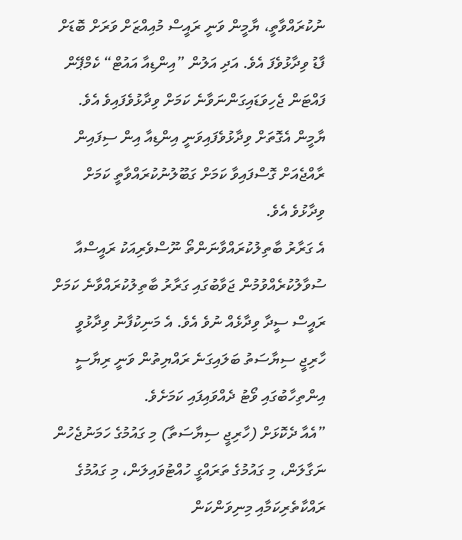ނުކުރައްވާތީ، ޔާމީން ވަނީ ރައީސް މުއިއްޒަށް ވަރަށް ބޮޑަށް ފާޑު ވިދާޅުވެފަ އެވެ. އަދި އަލުން ”އިންޑިއާ އައުޓް“ ކެމްޕޭން ފައްޓަން ޖެހިވަޑައިގަންނަވާނެ ކަމަށް ވިދާޅުވެފައިވެ އެވެ.
ޔާމީން އެގޮތަށް ވިދާޅުވެފައިވަނީ އިންޑިއާ އިން ސިފައިން ރާއްޖެއަށް ގޮސްފައިވާ ކަމަށް ގަބޫލުނުކުރައްވާތީ ކަމަށް ވިދާޅުވެ އެވެ.
އެ ގަރާރު ބާތިލުކުރައްވާނަންތޯ ނޫސްވެރިއަކު ރައީސްއާ ސުވާލުކުރެއްވުމުން ޖަވާބުގައި ގަރާރު ބާތިލުކުރައްވާނެ ކަމަށް ރައީސް ސީދާ ވިދާޅެއް ނުވެ އެވެ. އެ މަނިކުފާނު ވިދާޅުވީ ހާރިޖީ ސިޔާސަތު ބަލައިގަނެ ރައްޔިތުން ވަނީ ރިޔާސީ އިންތިހާބުގައި ވޯޓު ދެއްވައިފައި ކަމަށެވެ.
”އެއާ ދެކޮޅަށް (ހާރިޖީ ސިޔާސަތާ) މި ގައުމުގެ ހަމަނުޖެހުން ނަގާލަން، މި ގައުމުގެ ތަރައްގީ ހުއްޓުވައިލަން، މި ގައުމުގެ ރައްކާތެރިކަމާއި މިނިވަންކަން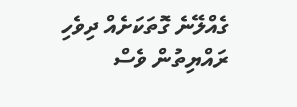ގެއްލޭނެ ގޮތަކަށެއް ދިވެހި ރައްޔިތުން ވެސް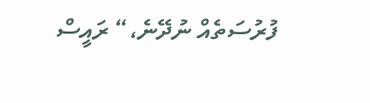ފުރުސަތެއް ނުދޭނެ،“ ރައީސް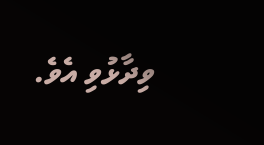ވިދާޅުވި އެވެ.